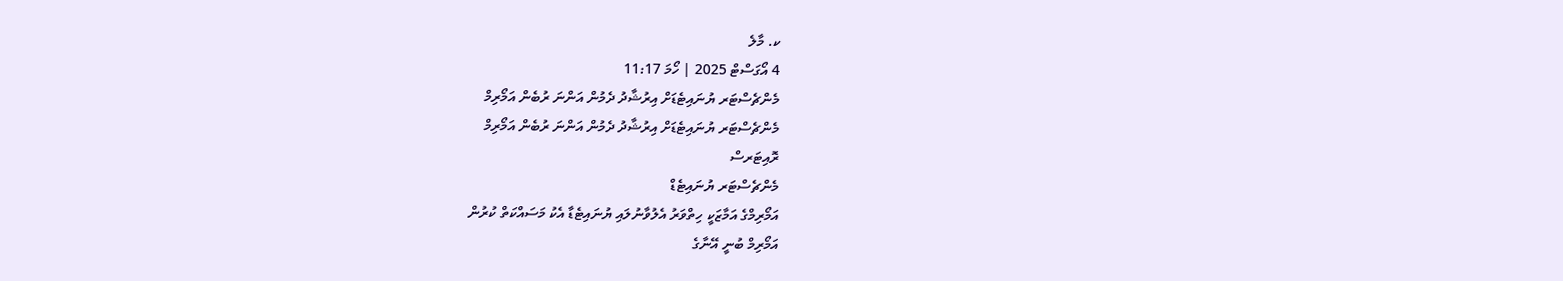ކ. މާލެ
4 އޯގަސްޓް 2025 | ހޯމަ 11:17
މެންޗެސްޓަރ ޔުނައިޓެޑަށް އިރުޝާދު ދެމުން އަންނަ ރުބެން އަމޯރިމް
މެންޗެސްޓަރ ޔުނައިޓެޑަށް އިރުޝާދު ދެމުން އަންނަ ރުބެން އަމޯރިމް
ރޮއިޓަރސް
މެންޗެސްޓަރ ޔުނައިޓެޑް
އަމޯރިމްގެ އަމާޒަކީ ހިތްވަރު އެލުވާނުލައި ޔުނައިޓެޑާ އެކު މަސައްކަތް ކުރުން
އަމޯރިމް ބުނީ އޭނާގެ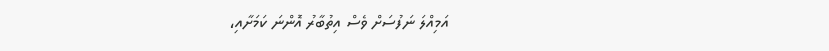އަމިއްލަ ނަފުސަށް ވެސް އިތުބާރު އޮންނަ ކަމަށާއި،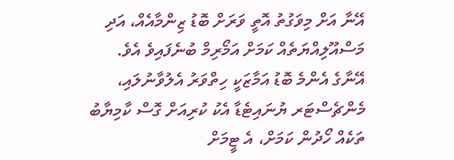އޭނާ އަށް މިވަގުތު އޮތީ ވަރަށް ބޮޑު ޒިންމާއެއް، އަދި މަސްއޫލިއްޔަތެއް ކަމަށް އަމޯރިމް ބުނެފައިވެ އެވެ.
އޭނާގެ އެންމެ ބޮޑު އަމާޒަކީ ހިތްވަރު އެލުވާނުލައި، މެންޗެސްޓަރ ޔުނައިޓެޑާ އެކު ކުރިއަށް ގޮސް ކާމިޔާބު ތަކެއް ހޯދުން ކަމަށް، އެ ޓީމަށް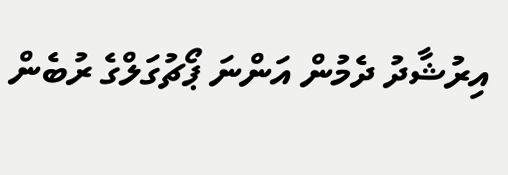އިރުޝާދު ދެމުން އަންނަ ޕޯޗުގަލްގެ ރުބެން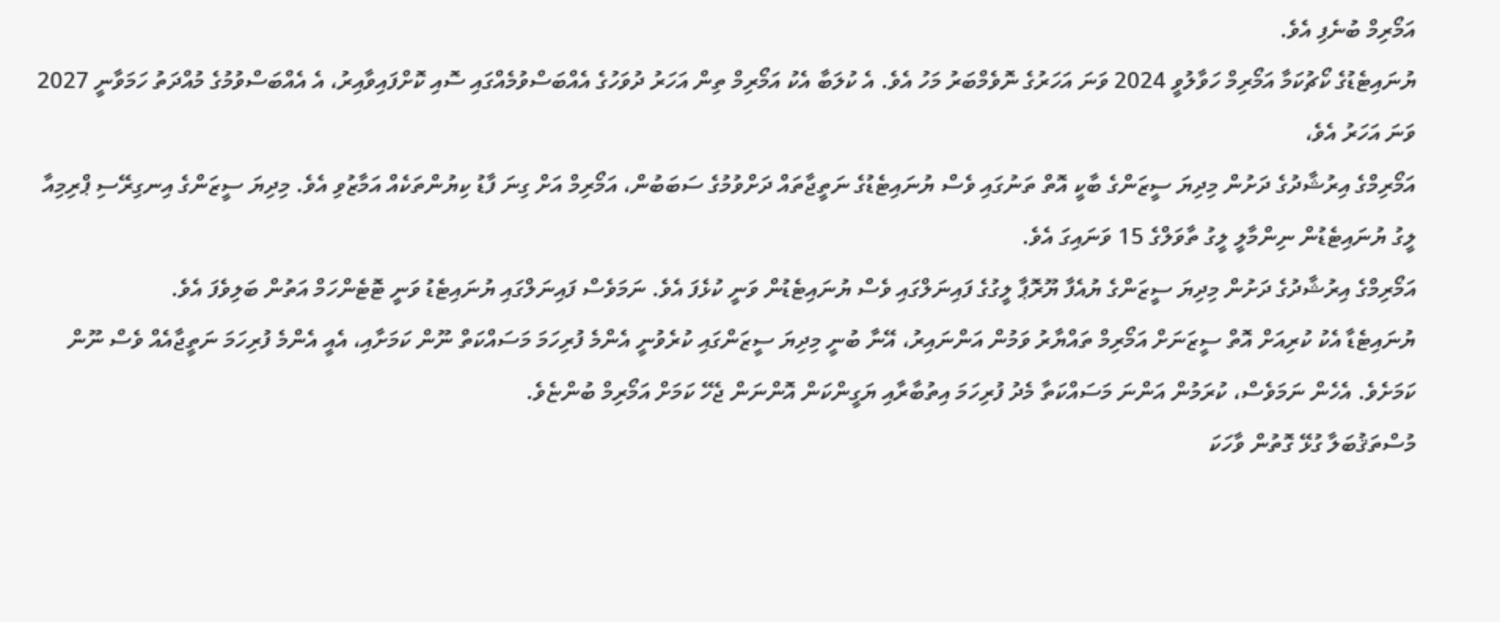އަމޯރިމް ބުނެފި އެވެ.
ޔުނައިޓެޑުގެ ކޯޗުކަމާ އަމޯރިމް ހަވާލުވީ 2024 ވަނަ އަހަރުގެ ނޮވެމްބަރު މަހު އެވެ. އެ ކުލަބާ އެކު އަމޯރިމް ތިން އަހަރު ދުވަހުގެ އެއްބަސްވުމެއްގައި ސޮއި ކޮށްފައިވާއިރު، އެ އެއްބަސްވުމުގެ މުއްދަތު ހަމަވާނީ 2027 ވަނަ އަހަރު އެވެ،
އަމޯރިމްގެ އިރުޝާދުގެ ދަށުން މިދިޔަ ސީޒަންގެ ބާކީ އޮތް ތަނުގައި ވެސް ޔުނައިޓެޑުގެ ނަތީޖާތައް ދަށްވުމުގެ ސަބަބުން، އަމޯރިމް އަށް ގިނަ ފާޑު ކިޔުންތަކެއް އަމާޒުވި އެވެ. މިދިޔަ ސީޒަންގެ އިނގިރޭސި ޕްރިމިއާ ލީގު ޔުނައިޓެޑުން ނިންމާލީ ލީގު ތާވަލްގެ 15 ވަނައިގަ އެވެ.
އަމޯރިމްގެ އިރުޝާދުގެ ދަށުން މިދިޔަ ސީޒަންގެ ޔުއެފާ ޔޫރޮޕާ ލީގުގެ ފައިނަލްގައި ވެސް ޔުނައިޓެޑުން ވަނީ ކުޅެފަ އެވެ. ނަމަވެސް ފައިނަލްގައި ޔުނައިޓެޑު ވަނީ ޓޮޓެންހަމް އަތުން ބަލިވެފަ އެވެ.
ޔުނައިޓެޑާ އެކު ކުރިއަށް އޮތް ސީޒަނަށް އަމޯރިމް ތައްޔާރު ވަމުން އަންނައިރު، އޭނާ ބުނީ މިދިޔަ ސީޒަންގައި ކުރެވުނީ އެންމެ ފުރިހަމަ މަސައްކަތް ނޫން ކަމަށާއި، އެއީ އެންމެ ފުރިހަމަ ނަތީޖާއެއް ވެސް ނޫން ކަމަށެވެ. އެހެން ނަމަވެސް، ކުރަމުން އަންނަ މަސައްކަތާ މެދު ފުރިހަމަ އިތުބާރާއި ޔަގީންކަން އޮންނަން ޖެހޭ ކަމަށް އަމޯރިމް ބުންޏެވެ.
މުސްތަޤުބަލާ ގުޅޭ ގޮތުން ވާހަކަ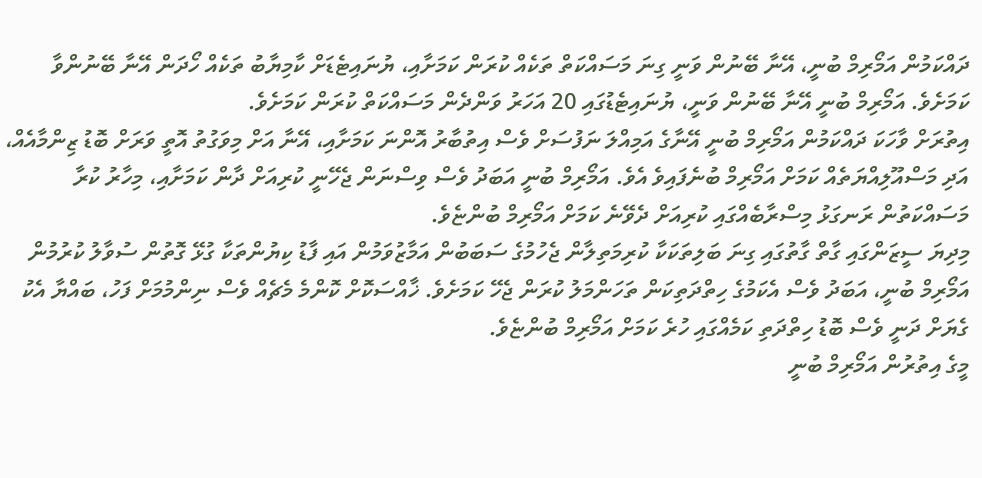ދައްކަމުން އަމޯރިމް ބުނީ، އޭނާ ބޭނުން ވަނީ ގިނަ މަސައްކަތް ތަކެއް ކުރަން ކަމަށާއި، ޔުނައިޓެޑަށް ކާމިޔާބު ތަކެއް ހޯދަން އޭނާ ބޭނުންވާ ކަމަށެވެ. އަމޯރިމް ބުނީ އޭނާ ބޭނުން ވަނީ، ޔުނައިޓެޑުގައި 20 އަހަރު ވަންދެން މަސައްކަތް ކުރަން ކަމަށެވެ.
އިތުރަށް ވާހަކަ ދައްކަމުން އަމޯރިމް ބުނީ އޭނާގެ އަމިއްލަ ނަފުސަށް ވެސް އިތުބާރު އޮންނަ ކަމަށާއި، އޭނާ އަށް މިވަގުތު އޮތީ ވަރަށް ބޮޑު ޒިންމާއެއް، އަދި މަސްއޫލިއްޔަތެއް ކަމަށް އަމޯރިމް ބުނެފައިވެ އެވެ. އަމޯރިމް ބުނީ އަބަދު ވެސް ވިސްނަން ޖެހޭނީ ކުރިއަށް ދާން ކަމަށާއި، މިހާރު ކުރާ މަސައްކަތުން ރަނގަޅު މިސްރާބެއްގައި ކުރިއަށް ދެވޭނެ ކަމަށް އަމޯރިމް ބުންޏެވެ.
މިދިޔަ ސީޒަންގައި ގާތް ގާތުގައި ގިނަ ބަލިތަކަކާ ކުރިމަތިލާން ޖެހުމުގެ ސަބަބުން އަމާޒުވަމުން އައި ފާޑު ކިޔުންތަކާ ގުޅޭ ގޮތުން ސުވާލު ކުރުމުން އަމޯރިމް ބުނީ، އަބަދު ވެސް އެކަމުގެ ހިތްދަތިކަން ތަހަންމަލު ކުރަން ޖެހޭ ކަމަށެވެ. ޚާއްސަކޮށް ކޮންމެ މެޗެއް ވެސް ނިންމުމަށް ފަހު، ބައްޔާ އެކު ގެޔަށް ދަނީ ވެސް ބޮޑު ހިތްދަތި ކަމެއްގައި ހުރެ ކަމަށް އަމޯރިމް ބުންޏެވެ.
މީގެ އިތުރުން އަމޯރިމް ބުނީ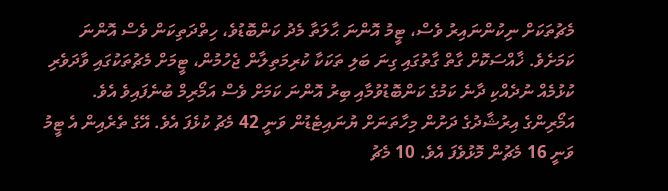މެޗުތަކަށް ނިކުންނައިރު ވެސް، ޓީމު އޮންނަ ޙާލަތާ މެދު ކަންބޮޑުވެ، ހިތްދަތިކަން ވެސް އޮންނަ ކަމަށެވެ. ޚާއްސަކޮށް ގާތް ގާތުގައި ގިނަ ބަލި ތަކަކާ ކުރިމަތިލާން ޖެހުމުން، ޓީމަށް މެޗުތަކުގައި ވާދަވެރި ކުޅުމެއް ނުދެއްކި ދާނެ ކަމުގެ ކަންބޮޑުވުމާއި ބިރު އޮންނަ ކަމަށް ވެސް އަމޯރިމް ބުނެފައިވެ އެވެ.
އަމޯރިންގެ އިރުޝާދުގެ ދަށުން މިހާތަނަށް ޔުނައިޓެޑުން ވަނީ 42 މެޗު ކުޅެފަ އެވެ. އޭގެ ތެރެއިން އެ ޓީމު ވަނީ 16 މެޗުން މޮޅުވެފަ އެވެ. 10 މެޗު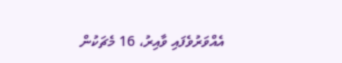އެއްވަރުވެފައި ވާއިރު، 16 މެޗަކުން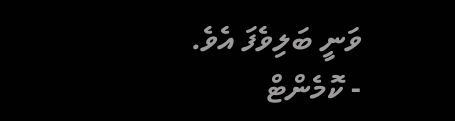ވަނީ ބަލިވެފަ އެވެ.
- ކޮމެންޓް